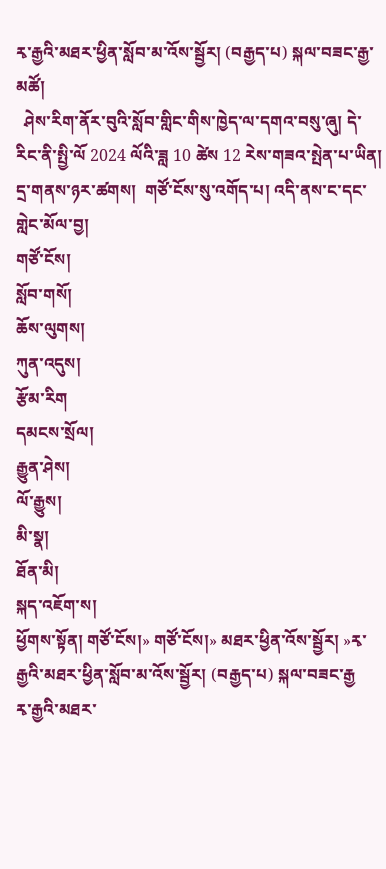རྭ་རྒྱའི་མཐར་ཕྱིན་སློབ་མ་འོས་སྦྱོར། (བརྒྱད་པ) སྐལ་བཟང་རྒྱ་མཚོ།
  ཤེས་རིག་ནོར་བུའི་སློབ་གླིང་གིས་ཁྱེད་ལ་དགའ་བསུ་ཞུ། དེ་རིང་ནི་སྤྱི་ལོ 2024 ལོའི་ཟླ 10 ཚེས 12 རེས་གཟའ་སྤེན་པ་ཡིན། དྲ་གནས་ཉར་ཚགས།  གཙོ་ངོས་སུ་འགོད་པ། འདི་ནས་ང་དང་གླེང་མོལ་བྱ།
གཙོ་ངོས།
སློབ་གསོ།
ཆོས་ལུགས།
ཀུན་འདུས།
རྩོམ་རིག
དམངས་སྲོལ།
རྒྱུན་ཤེས།
ལོ་རྒྱུས།
མི་སྣ།
ཐོན་མི།
སྐད་འཇོག་ས།
ཕྱོགས་སྟོན། གཙོ་ངོས།» གཙོ་ངོས།» མཐར་ཕྱིན་འོས་སྦྱོར། »རྭ་རྒྱའི་མཐར་ཕྱིན་སློབ་མ་འོས་སྦྱོར། (བརྒྱད་པ) སྐལ་བཟང་རྒྱ
རྭ་རྒྱའི་མཐར་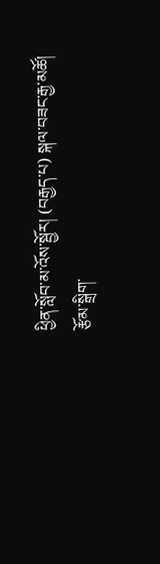ཕྱིན་སློབ་མ་འོས་སྦྱོར། (བརྒྱད་པ) སྐལ་བཟང་རྒྱ་མཚོ།
རྩོམ་སྒྲིག་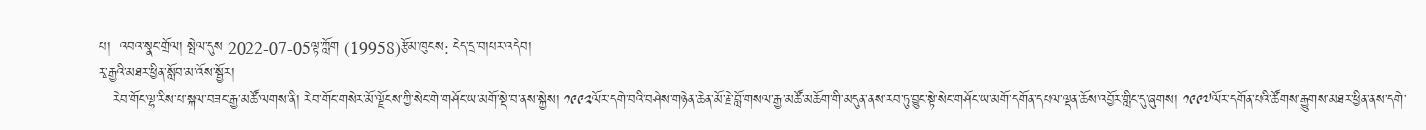པ།  འབའ་སྣང་གྲོལ། སྤེལ་དུས 2022-07-05ལྟ་ཀློག (19958)རྩོམ་ཁུངས: ངེད་དྲ་བ།པར་འདེབ།
རྭ་རྒྱའི་མཐར་ཕྱིན་སློབ་མ་འོས་སྦྱོར།
   རེབ་གོང་ལྷ་རིས་པ་སྐལ་བཟང་རྒྱ་མཚོ་ལགས་ནི། རེབ་གོང་གསེར་མོ་ལྗོངས་ཀྱི་སེང་གེ་གཤོང་ཡ་མགོ་སྡེ་བ་ནས་སྐྱེས། ༡༩༩༢ལོར་དགེ་བའི་བཤེས་གཉེན་ཆེན་མོ་རྗེ་བློ་གསལ་རྒྱ་མཚོ་མཆོག་གི་མདུན་ནས་རབ་ཏུ་བྱུང་སྟེ་སེང་གཤོང་ཡ་མགོ་དགོན་དཔལ་ལྡན་ཆོས་འབྱོར་གླིང་དུ་ཞུགས། ༡༩༩༧ལོར་དགོན་པའི་ཚོགས་རྒྱུགས་མཐར་ཕྱིན་ནས་དགེ་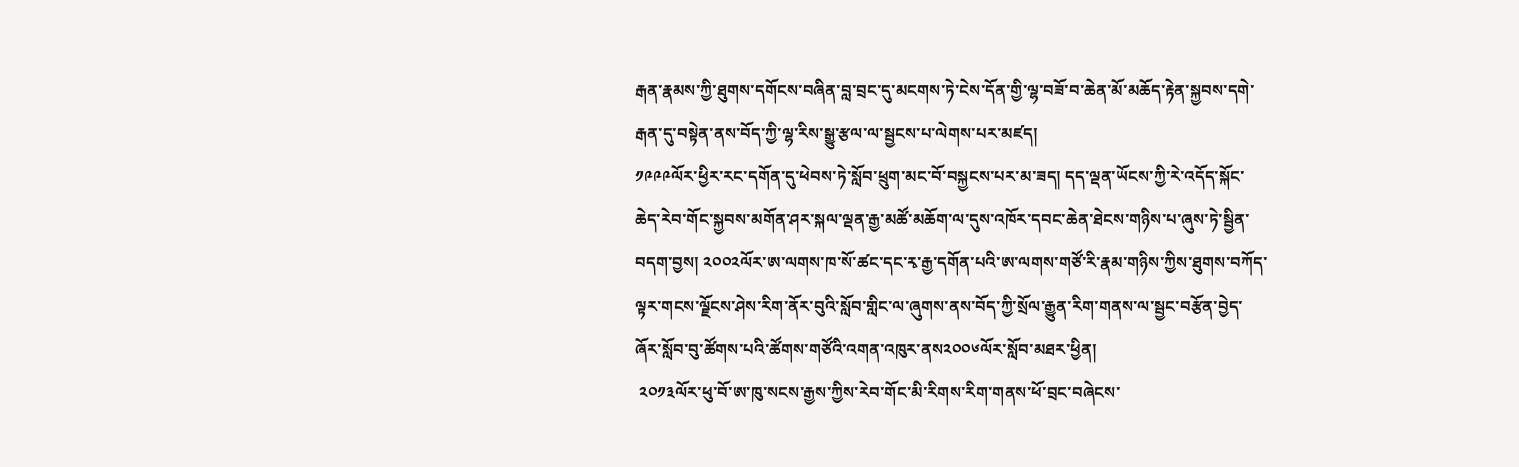རྒན་རྣམས་ཀྱི་ཐུགས་དགོངས་བཞིན་བླ་བྲང་དུ་མངགས་ཏེ་ངེས་དོན་གྱི་ལྷ་བཟོ་བ་ཆེན་མོ་མཆོད་རྟེན་སྐྱབས་དགེ་རྒན་དུ་བསྟེན་ནས་བོད་ཀྱི་ལྷ་རིས་སྒྱུ་རྩལ་ལ་སྦྱངས་པ་ལེགས་པར་མཛད།
༡༩༩༩ལོར་ཕྱིར་རང་དགོན་དུ་ཕེབས་ཏེ་སློབ་ཕྲུག་མང་བོ་བསྐྱངས་པར་མ་ཟད། དད་ལྡན་ཡོངས་ཀྱི་རེ་འདོད་སྐོང་ཆེད་རེབ་གོང་སྐྱབས་མགོན་ཤར་སྐལ་ལྡན་རྒྱ་མཚོ་མཆོག་ལ་དུས་འཁོར་དབང་ཆེན་ཐེངས་གཉིས་པ་ཞུས་ཏེ་སྦྱིན་བདག་བྱས། ༢༠༠༢ལོར་ཨ་ལགས་ཁ་སོ་ཚང་དང་རྭ་རྒྱ་དགོན་པའི་ཨ་ལགས་གཙོ་རི་རྣམ་གཉིས་ཀྱིས་ཐུགས་བཀོད་ལྟར་གངས་ལྗོངས་ཤེས་རིག་ནོར་བུའི་སློབ་གླིང་ལ་ཞུགས་ནས་བོད་ཀྱི་སྲོལ་རྒྱུན་རིག་གནས་ལ་སྦྱང་བརྩོན་བྱེད་ཞོར་སློབ་བུ་ཚོགས་པའི་ཚོགས་གཙོའི་འགན་འཁུར་ནས༢༠༠༦ལོར་སློབ་མཐར་ཕྱིན།
 ༢༠༡༣ལོར་ཕུ་བོ་ཨ་ཁུ་སངས་རྒྱས་ཀྱིས་རེབ་གོང་མི་རིགས་རིག་གནས་ཕོ་བྲང་བཞེངས་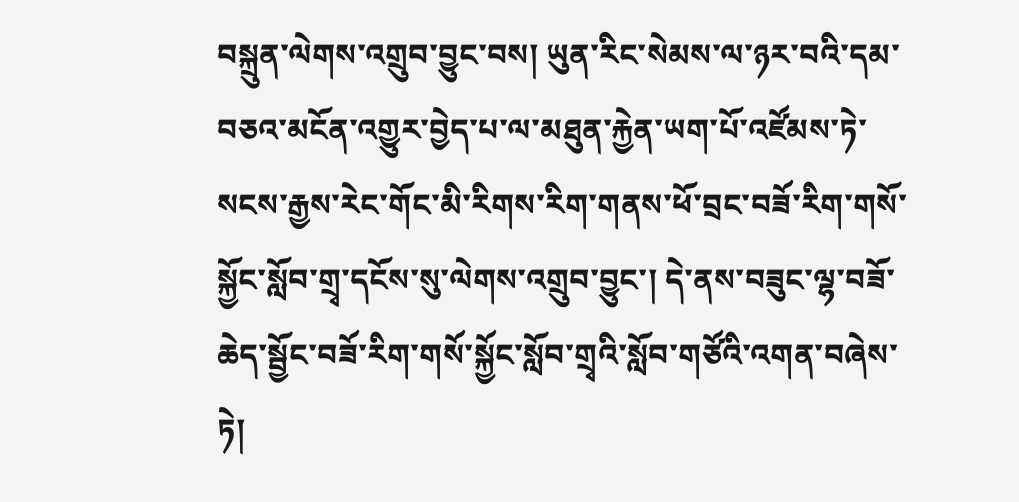བསྐྲུན་ལེགས་འགྲུབ་བྱུང་བས། ཡུན་རིང་སེམས་ལ་ཉར་བའི་དམ་བཅའ་མངོན་འགྱུར་བྱེད་པ་ལ་མཐུན་རྐྱེན་ཡག་པོ་འཛོམས་ཏེ་སངས་རྒྱས་རེང་གོང་མི་རིགས་རིག་གནས་ཕོ་བྲང་བཟོ་རིག་གསོ་སྐྱོང་སློབ་གྲྭ་དངོས་སུ་ལེགས་འགྲུབ་བྱུང་། དེ་ནས་བཟུང་ལྷ་བཟོ་ཆེད་སྦྱོང་བཟོ་རིག་གསོ་སྐྱོང་སློབ་གྲྭའི་སློབ་གཙོའི་འགན་བཞེས་ཏེ།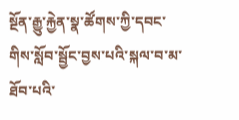སྔོན་རྒྱུ་རྐྱེན་སྣ་ཚོགས་ཀྱི་དབང་གིས་སློབ་སྦྱོང་བྱས་པའི་སྐལ་བ་མ་ཐོབ་པའི་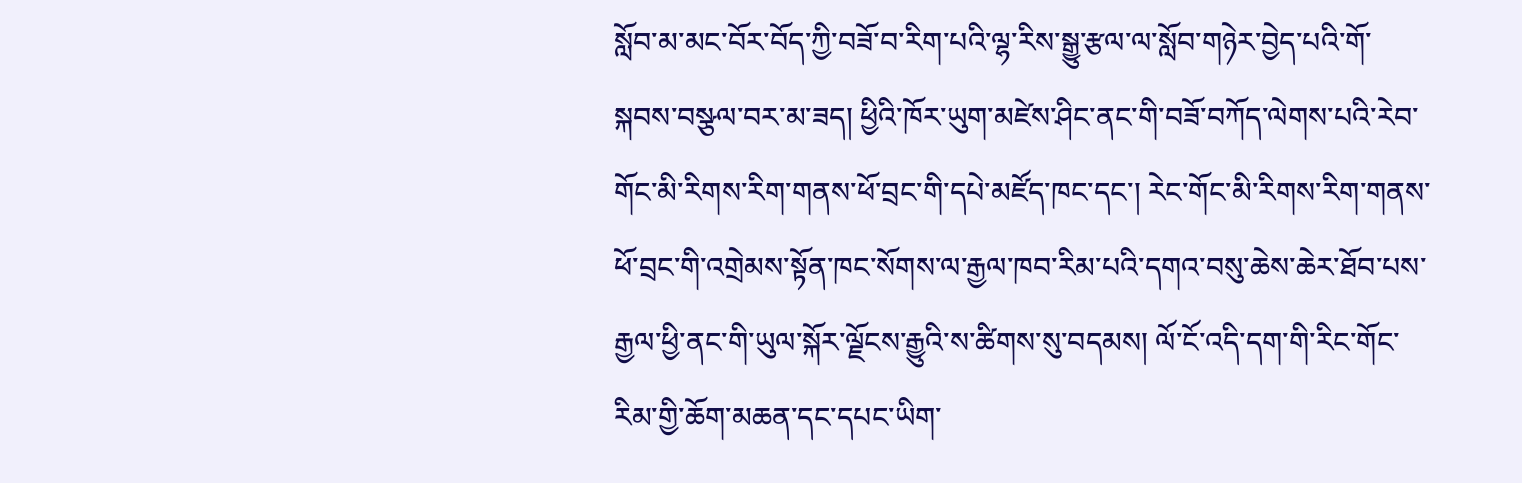སློབ་མ་མང་བོར་བོད་ཀྱི་བཟོ་བ་རིག་པའི་ལྷ་རིས་སྒྱུ་རྩལ་ལ་སློབ་གཉེར་བྱེད་པའི་གོ་སྐབས་བསྩལ་བར་མ་ཟད། ཕྱིའི་ཁོར་ཡུག་མཛེས་ཤིང་ནང་གི་བཟོ་བཀོད་ལེགས་པའི་རེབ་གོང་མི་རིགས་རིག་གནས་ཕོ་བྲང་གི་དཔེ་མཛོད་ཁང་དང་། རེང་གོང་མི་རིགས་རིག་གནས་ཕོ་བྲང་གི་འགྲེམས་སྟོན་ཁང་སོགས་ལ་རྒྱལ་ཁབ་རིམ་པའི་དགའ་བསུ་ཆེས་ཆེར་ཐོབ་པས་རྒྱལ་ཕྱི་ནང་གི་ཡུལ་སྐོར་ལྗོངས་རྒྱུའི་ས་ཚིགས་སུ་བདམས། ལོ་ངོ་འདི་དག་གི་རིང་གོང་རིམ་གྱི་ཆོག་མཆན་དང་དཔང་ཡིག་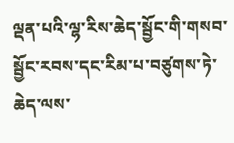ལྡན་པའི་ལྷ་རིས་ཆེད་སྦྱོང་གི་གསབ་སྦྱོང་རབས་དང་རིམ་པ་བཙུགས་ཏེ་ཆེད་ལས་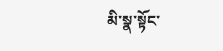མི་སྣ་སྟོང་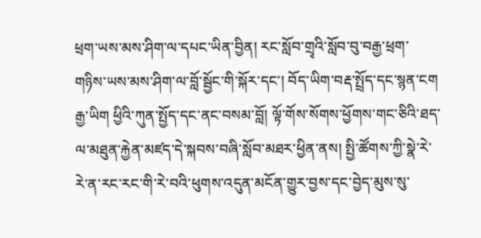ཕྲག་ཡས་མས་ཤིག་ལ་དཔང་ཡིན་བྱིན། རང་སློབ་གྲྭའི་སློབ་བུ་བརྒྱ་ཕྲག་གཉིས་ཡས་མས་ཤིག་ལ་བློ་སྦྱོང་གི་སྐོར་དང་། བོད་ཡིག་བརྡ་སྤྲོད་དང་སྙན་ངག རྒྱ་ཡིག ཕྱིའི་ཀུན་སྤྱོད་དང་ནང་བསམ་བློ། ལྟོ་གོས་སོགས་ཕྱོགས་གང་ཅིའི་ཐད་ལ་མཐུན་རྐྱེན་མཛད་དེ་སྐབས་བཞི་སློབ་མཐར་ཕྱིན་ནས། སྤྱི་ཚོགས་ཀྱི་སྣེ་རེ་རེ་ན་རང་རང་གི་རེ་བའི་ཕུགས་འདུན་མངོན་གྱུར་བྱས་དང་བྱེད་མུས་སུ་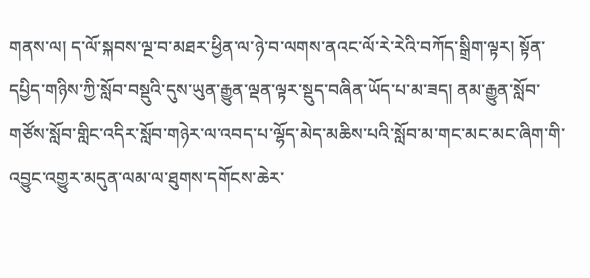གནས་ལ། ད་ལོ་སྐབས་ལྔ་བ་མཐར་ཕྱིན་ལ་ཉེ་བ་ལགས་ནའང་ལོ་རེ་རེའི་བཀོད་སྒྲིག་ལྟར། སྟོན་དཔྱིད་གཉིས་ཀྱི་སློབ་བསྡུའི་དུས་ཡུན་རྒྱུན་ལྡན་ལྟར་སྡུད་བཞིན་ཡོད་པ་མ་ཟད། ནམ་རྒྱུན་སློབ་གཙོས་སློབ་གླིང་འདིར་སློབ་གཉེར་ལ་འབད་པ་ལྷོད་མེད་མཆིས་པའི་སློབ་མ་གང་མང་མང་ཞིག་གི་འབྱུང་འགྱུར་མདུན་ལམ་ལ་ཐུགས་དགོངས་ཆེར་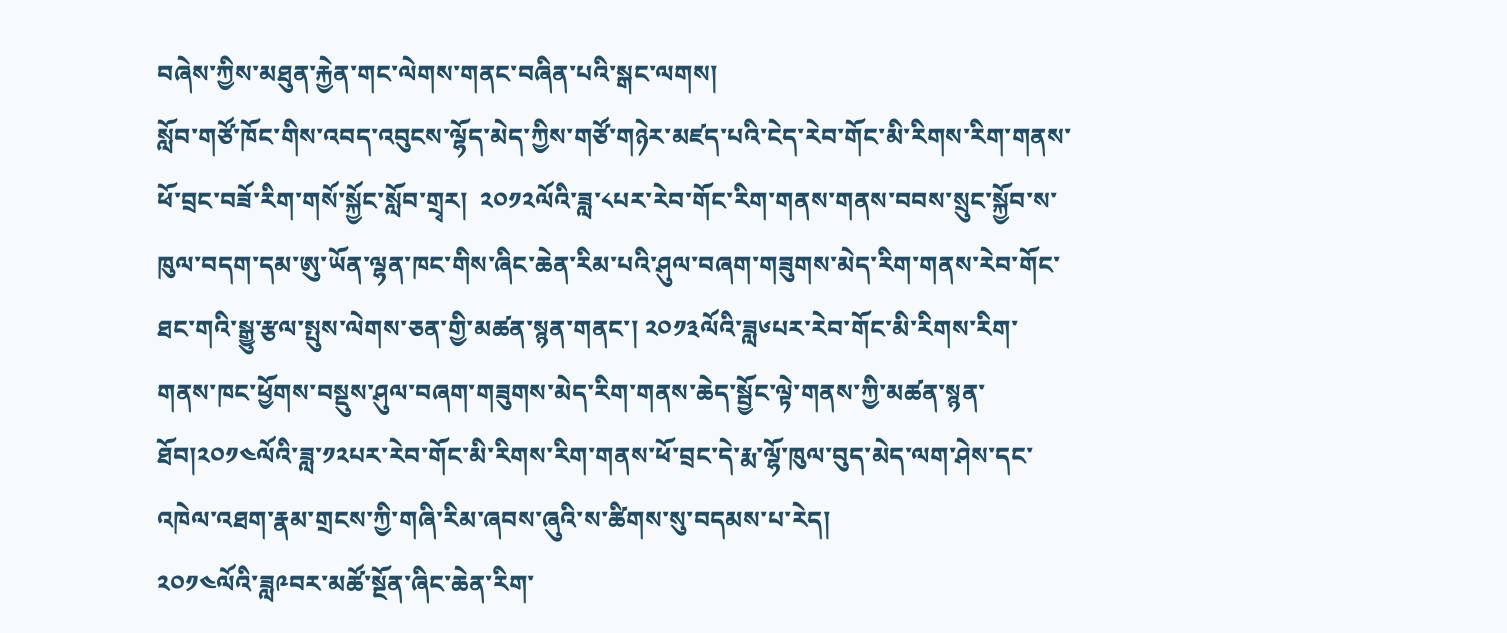བཞེས་ཀྱིས་མཐུན་རྐྱེན་གང་ལེགས་གནང་བཞིན་པའི་སྒང་ལགས།
སློབ་གཙོ་ཁོང་གིས་འབད་འབུངས་ལྷོད་མེད་ཀྱིས་གཙོ་གཉེར་མཛད་པའི་ངེད་རེབ་གོང་མི་རིགས་རིག་གནས་ཕོ་བྲང་བཟོ་རིག་གསོ་སྐྱོང་སློབ་གྲྭར།  ༢༠༡༢ལོའི་ཟླ་༨པར་རེབ་གོང་རིག་གནས་གནས་བབས་སྲུང་སྐྱོབ་ས་ཁུལ་བདག་དམ་ཨུ་ཡོན་ལྷན་ཁང་གིས་ཞིང་ཆེན་རིམ་པའི་ཤུལ་བཞག་གཟུགས་མེད་རིག་གནས་རེབ་གོང་ཐང་གའི་སྒྱུ་རྩལ་སྤུས་ལེགས་ཅན་གྱི་མཚན་སྙན་གནང་། ༢༠༡༣ལོའི་ཟླ༦པར་རེབ་གོང་མི་རིགས་རིག་གནས་ཁང་ཕྱོགས་བསྡུས་ཤུལ་བཞག་གཟུགས་མེད་རིག་གནས་ཆེད་སྦྱོང་ལྟེ་གནས་ཀྱི་མཚན་སྙན་ཐོབ།༢༠༡༤ལོའི་ཟླ་༡༢པར་རེབ་གོང་མི་རིགས་རིག་གནས་ཕོ་བྲང་དེ་རྨ་ལྷོ་ཁུལ་བུད་མེད་ལག་ཤེས་དང་འཁེལ་འཐག་རྣམ་གྲངས་ཀྱི་གཞི་རིམ་ཞབས་ཞུའི་ས་ཚིགས་སུ་བདམས་པ་རེད།
༢༠༡༤ལོའི་ཟླ༩བར་མཚོ་སྔོན་ཞིང་ཆེན་རིག་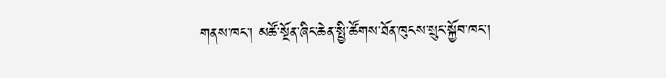གནས་ཁང་། མཚོ་སྔོན་ཞིང་ཆེན་སྤྱི་ཚོགས་ཐོན་ཁུངས་སྲུང་སྐྱོབ་ཁང་།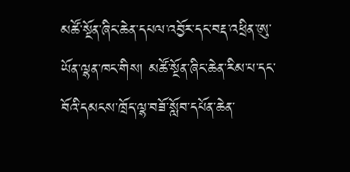མཚོ་སྔོན་ཞིང་ཆེན་དཔལ་འབྱོར་དང་བརྡ་འཕྲིན་ཨུ་ཡོན་ལྷན་ཁང་གིས། མཚོ་སྔོན་ཞིང་ཆེན་རིམ་པ་དང་བོའི་དམངས་ཁྲོད་ལྷ་བཟོ་སློབ་དཔོན་ཆེན་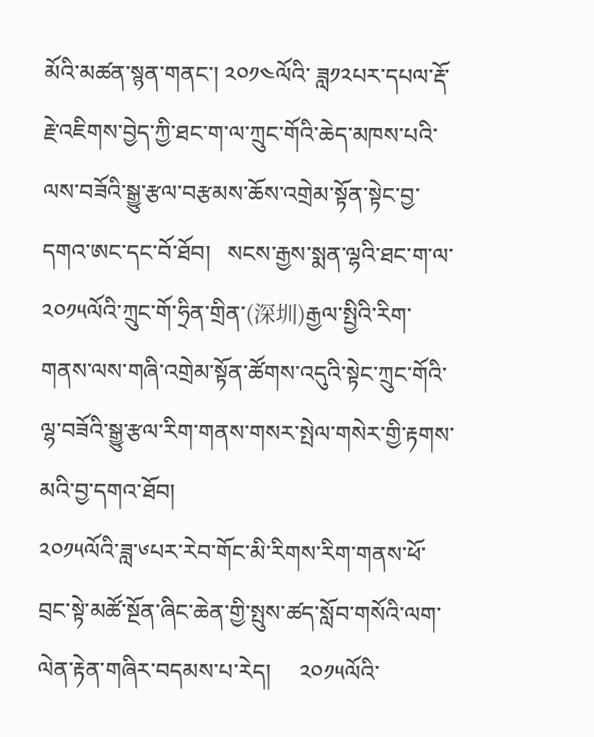མོའི་མཚན་སྙན་གནང་། ༢༠༡༤ལོའི་ ཟླ༡༢པར་དཔལ་རྡོ་རྗེ་འཇིགས་བྱེད་ཀྱི་ཐང་ག་ལ་ཀྲུང་གོའི་ཆེད་མཁས་པའི་ལས་བཟོའི་སྒྱུ་རྩལ་བརྩམས་ཆོས་འགྲེམ་སྟོན་སྟེང་བྱ་དགའ་ཨང་དང་བོ་ཐོབ།   སངས་རྒྱས་སྨན་ལྷའི་ཐང་ག་ལ་༢༠༡༥ལོའི་ཀྲུང་གོ་ཧྲིན་གྲིན་(深圳)རྒྱལ་སྤྱིའི་རིག་གནས་ལས་གཞི་འགྲེམ་སྟོན་ཚོགས་འདུའི་སྟེང་ཀྲུང་གོའི་ལྷ་བཟོའི་སྒྱུ་རྩལ་རིག་གནས་གསར་སྤེལ་གསེར་གྱི་རྟགས་མའི་བྱ་དགའ་ཐོབ།
༢༠༡༥ལོའི་ཟླ་༦པར་རེབ་གོང་མི་རིགས་རིག་གནས་ཕོ་བྲང་སྟེ་མཚོ་སྔོན་ཞིང་ཆེན་གྱི་སྤུས་ཚད་སློབ་གསོའི་ལག་ལེན་རྟེན་གཞིར་བདམས་པ་རེད།     ༢༠༡༥ལོའི་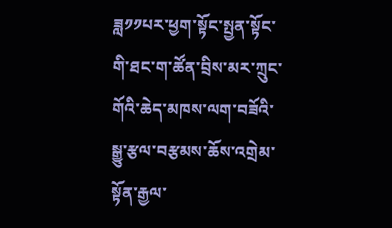ཟླ༡༡པར་ཕྱག་སྟོང་སྤྱན་སྟོང་གི་ཐང་ག་ཚོན་བྲིས་མར་ཀྲུང་གོའི་ཆེད་མཁས་ལག་བཟོའི་སྒྱུ་རྩལ་བརྩམས་ཆོས་འགྲེམ་སྟོན་རྒྱལ་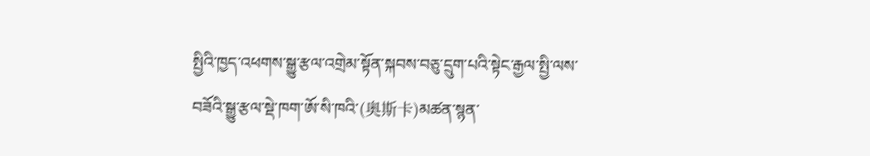སྤྱིའི་ཁྱད་འཕགས་སྒྱུ་རྩལ་འགྲེམ་སྟོན་སྐབས་བཅུ་དྲུག་པའི་སྟེང་རྒྱལ་སྤྱི་ལས་བཟོའི་སྒྱུ་རྩལ་སྡེ་ཁག་ཨོ་སི་ཁའི་(奥斯卡)མཚན་སྙན་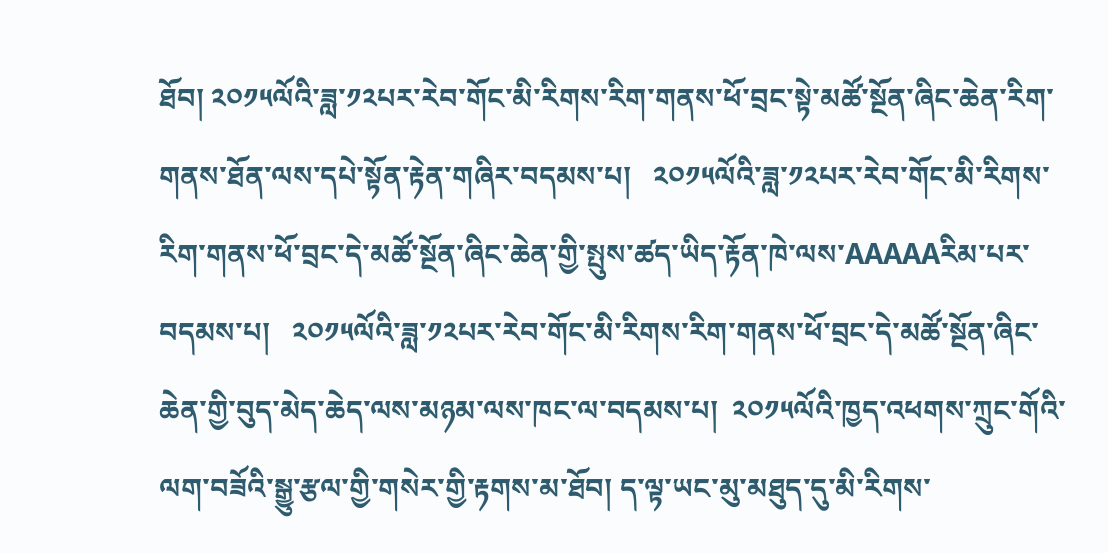ཐོབ། ༢༠༡༥ལོའི་ཟླ་༡༢པར་རེབ་གོང་མི་རིགས་རིག་གནས་ཕོ་བྲང་སྟེ་མཚོ་སྔོན་ཞིང་ཆེན་རིག་གནས་ཐོན་ལས་དཔེ་སྟོན་རྟེན་གཞིར་བདམས་པ།   ༢༠༡༥ལོའི་ཟླ་༡༢པར་རེབ་གོང་མི་རིགས་རིག་གནས་ཕོ་བྲང་དེ་མཚོ་སྔོན་ཞིང་ཆེན་གྱི་སྤུས་ཚད་ཡིད་རྟོན་ཁེ་ལས་AAAAAརིམ་པར་བདམས་པ།   ༢༠༡༥ལོའི་ཟླ་༡༢པར་རེབ་གོང་མི་རིགས་རིག་གནས་ཕོ་བྲང་དེ་མཚོ་སྔོན་ཞིང་ཆེན་གྱི་བུད་མེད་ཆེད་ལས་མཉམ་ལས་ཁང་ལ་བདམས་པ།  ༢༠༡༥ལོའི་ཁྱད་འཕགས་ཀྲུང་གོའི་ལག་བཟོའི་སྒྱུ་རྩལ་གྱི་གསེར་གྱི་རྟགས་མ་ཐོབ། ད་ལྟ་ཡང་མུ་མཐུད་དུ་མི་རིགས་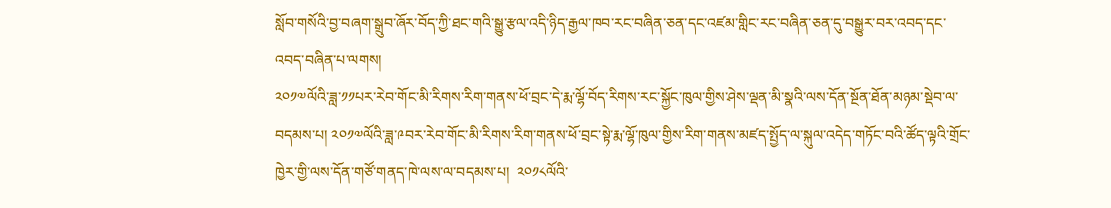སློབ་གསོའི་བྱ་བཞག་སྒྲུབ་ཞོར་བོད་ཀྱི་ཐང་གའི་སྒྱུ་རྩལ་འདི་ཉིད་རྒྱལ་ཁབ་རང་བཞིན་ཅན་དང་འཛམ་གླིང་རང་བཞིན་ཅན་དུ་བསྒྱུར་བར་འབད་དང་འབད་བཞིན་པ་ལགས།
༢༠༡༧ལོའི་ཟླ་༡༡པར་རེབ་གོང་མི་རིགས་རིག་གནས་ཕོ་བྲང་དེ་རྨ་ལྷོ་བོད་རིགས་རང་སྐྱོང་ཁུལ་གྱིས་ཤེས་ལྡན་མི་སྣའི་ལས་དོན་སྔོན་ཐོན་མཉམ་སྡེབ་ལ་བདམས་པ། ༢༠༡༧ལོའི་ཟླ་༩བར་རེབ་གོང་མི་རིགས་རིག་གནས་ཕོ་བྲང་སྟེ་རྨ་ལྷོ་ཁུལ་གྱིས་རིག་གནས་མཛད་སྤྱོད་ལ་སྐུལ་འདེད་གཏོང་བའི་ཚོད་ལྟའི་གྲོང་ཁྱེར་གྱི་ལས་དོན་གཙོ་གནད་ཁེ་ལས་ལ་བདམས་པ།  ༢༠༡༨ལོའི་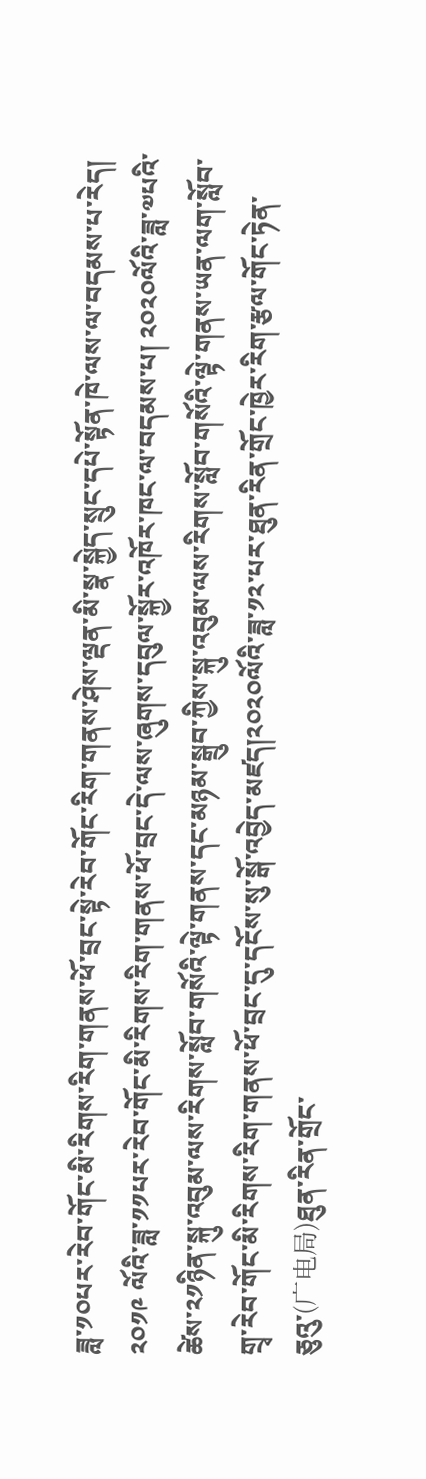ཟླ་༡༠པར་རེབ་གོང་མི་རིགས་རིག་གནས་ཕོ་བྲང་སྟེ་རེབ་གོང་རིག་གནས་ཤེས་ལྡན་མི་སྣ་སྐྱེད་སྲུང་དཔེ་སྟོན་ཁེ་ལས་ལ་བདམས་པ་རེད།  ༢༠༡༩ ལོའི་ཟླ་༡༡པར་རེབ་གོང་མི་རིགས་རིག་གནས་ཕོ་བྲང་དེ་ལས་ཞུགས་དབུལ་སྐྱོར་འཁོར་ཁང་ལ་བདམས་པ། ༢༠༢༠ལོའི་ཟླ་༧པའི་ཚེས་༢༡ཉིན་སྐུ་འབུམ་ལས་རིགས་སློབ་གསོའི་ལྟེ་གནས་དང་མཉམ་སྒྲུབ་ཀྱིས་སྐུ་འབུམ་ལས་རིགས་སློབ་གསོའི་ལྟེ་གནས་ཡན་ལག་སློབ་གྲྭ་རེབ་གོང་མི་རིགས་རིག་གནས་ཕོ་བྲང་དུ་དངོས་སུ་སྒོ་འབྱེད་མཛད།༢༠༢༠ལོའི་ཟླ་༡༢་པར་ཐུན་རིན་གྲོང་ཁྱེར་རིག་རྩལ་གོང་ཏེན་ཅུའུ་(广电局)ཐུན་རིན་གྲོང་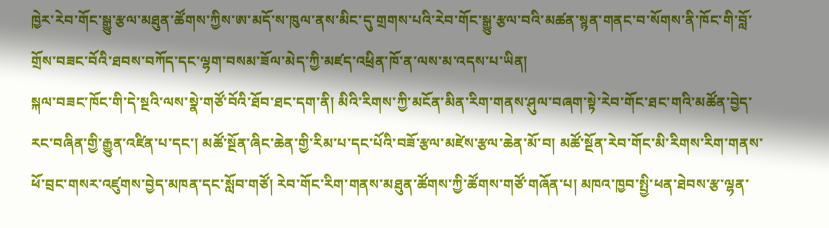ཁྱེར་རེབ་གོང་སྒྱུ་རྩལ་མཐུན་ཚོགས་ཀྱིས་ཨ་མདོ་ས་ཁུལ་ནས་མིང་དུ་གྲགས་པའི་རེབ་གོང་སྒྱུ་རྩལ་བའི་མཚན་སྙན་གནང་བ་སོགས་ནི་ཁོང་གི་བློ་གྲོས་བཟང་བོའི་ཐབས་བཀོད་དང་ལྷག་བསམ་ཟོལ་མེད་ཀྱི་མཛད་འཕྲིན་ཁོ་ན་ལས་མ་འདས་པ་ཡིན།
སྐལ་བཟང་ཁོང་གི་དེ་སྔའི་ལས་སྣེ་གཙོ་བོའི་ཐོབ་ཐང་དག་ནི། མིའི་རིགས་ཀྱི་མངོན་མིན་རིག་གནས་ཤུལ་བཞག་སྟེ་རེབ་གོང་ཐང་གའི་མཚོན་བྱེད་རང་བཞིན་གྱི་རྒྱུན་འཛིན་པ་དང་། མཚོ་སྔོན་ཞིང་ཆེན་གྱི་རིམ་པ་དང་པོའི་བཟོ་རྩལ་མཛེས་རྩལ་ཆེན་མོ་བ། མཚོ་སྔོན་རེབ་གོང་མི་རིགས་རིག་གནས་ཕོ་བྲང་གསར་འཛུགས་བྱེད་མཁན་དང་སློབ་གཙོ། རེབ་གོང་རིག་གནས་མཐུན་ཚོགས་ཀྱི་ཚོགས་གཙོ་གཞོན་པ། མཁའ་ཁྱབ་སྤྱི་ཕན་ཐེབས་རྩ་ལྷན་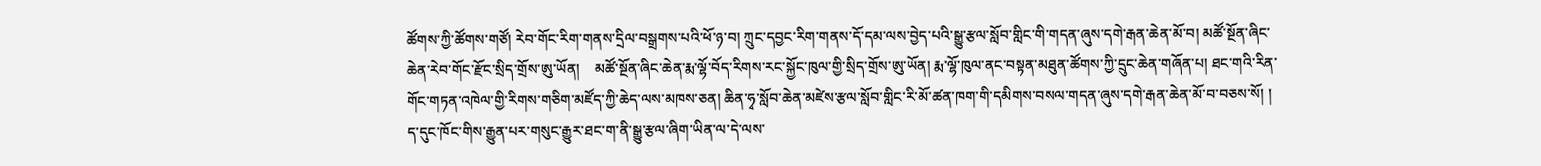ཚོགས་ཀྱི་ཚོགས་གཙོ། རེབ་གོང་རིག་གནས་དྲིལ་བསྒྲགས་པའི་ཕོ་ཉ་བ། ཀྲུང་དབྱང་རིག་གནས་དོ་དམ་ལས་བྱེད་པའི་སྒྱུ་རྩལ་སློབ་གླིང་གི་གདན་ཞུས་དགེ་རྒན་ཆེན་མོ་བ། མཚོ་སྔོན་ཞིང་ཆེན་རེབ་གོང་རྫོང་སྲིད་གྲོས་ཨུ་ཡོན།    མཚོ་སྔོན་ཞིང་ཆེན་རྨ་ལྷོ་བོད་རིགས་རང་སྐྱོང་ཁུལ་གྱི་སྲིད་གྲོས་ཨུ་ཡོན། རྨ་ལྷོ་ཁུལ་ནང་བསྟན་མཐུན་ཚོགས་ཀྱི་དྲུང་ཆེན་གཞོན་པ། ཐང་གའི་རིན་གོང་གཏན་འཁེལ་གྱི་རིགས་གཅིག་མཛོད་ཀྱི་ཆེད་ལས་མཁས་ཅན། ཆིན་ཧྭ་སློབ་ཆེན་མཛེས་རྩལ་སློབ་གླིང་རི་མོ་ཚན་ཁག་གི་དམིགས་བསལ་གདན་ཞུས་དགེ་རྒན་ཆེན་མོ་བ་བཅས་སོ། །
ད་དུང་ཁོང་གིས་རྒྱུན་པར་གསུང་རྒྱུར་ཐང་ག་ནི་སྒྱུ་རྩལ་ཞིག་ཡིན་ལ་དེ་ལས་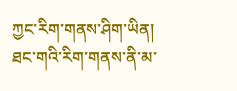ཀྱང་རིག་གནས་ཤིག་ཡིན། ཐང་གའི་རིག་གནས་ནི་མ་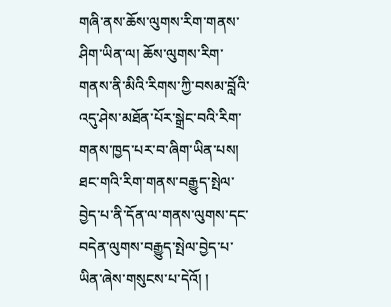གཞི་ནས་ཆོས་ལུགས་རིག་གནས་ཤིག་ཡིན་ལ། ཆོས་ལུགས་རིག་གནས་ནི་མིའི་རིགས་ཀྱི་བསམ་བློའི་འདུ་ཤེས་མཐོན་པོར་སྒྲེང་བའི་རིག་གནས་ཁྱད་པར་བ་ཞིག་ཡིན་པས། ཐང་གའི་རིག་གནས་བརྒྱུད་སྤེལ་བྱེད་པ་ནི་དོན་ལ་གནས་ལུགས་དང་བདེན་ལུགས་བརྒྱུད་སྤེལ་བྱེད་པ་ཡིན་ཞེས་གསུངས་པ་དེའོ། །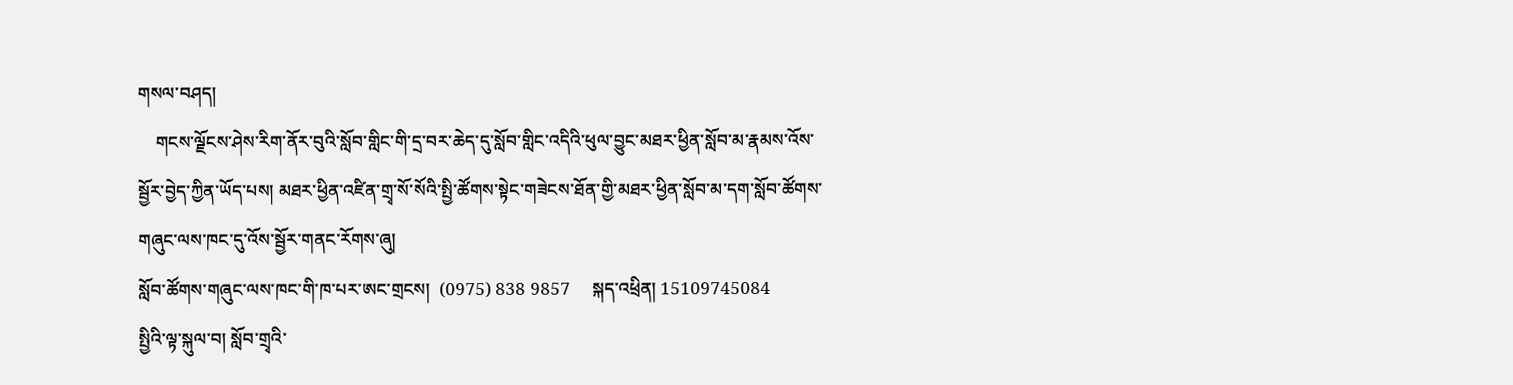གསལ་བཤད།
    གངས་ལྗོངས་ཤེས་རིག་ནོར་བུའི་སློབ་གླིང་གི་དྲ་བར་ཆེད་དུ་སློབ་གླིང་འདིའི་ཕུལ་བྱུང་མཐར་ཕྱིན་སློབ་མ་རྣམས་འོས་སྦྱོར་བྱེད་ཀྱིན་ཡོད་པས། མཐར་ཕྱིན་འཛིན་གྲྭ་སོ་སོའི་སྤྱི་ཚོགས་སྟེང་གཟེངས་ཐོན་གྱི་མཐར་ཕྱིན་སློབ་མ་དག་སློབ་ཚོགས་གཞུང་ལས་ཁང་དུ་འོས་སྦྱོར་གནང་རོགས་ཞུ།
སློབ་ཚོགས་གཞུང་ལས་ཁང་གི་ཁ་པར་ཨང་གྲངས།  (0975) 838 9857     སྐད་འཕྲིན། 15109745084
སྤྱིའི་ལྟ་སྐུལ་བ། སློབ་གྲྭའི་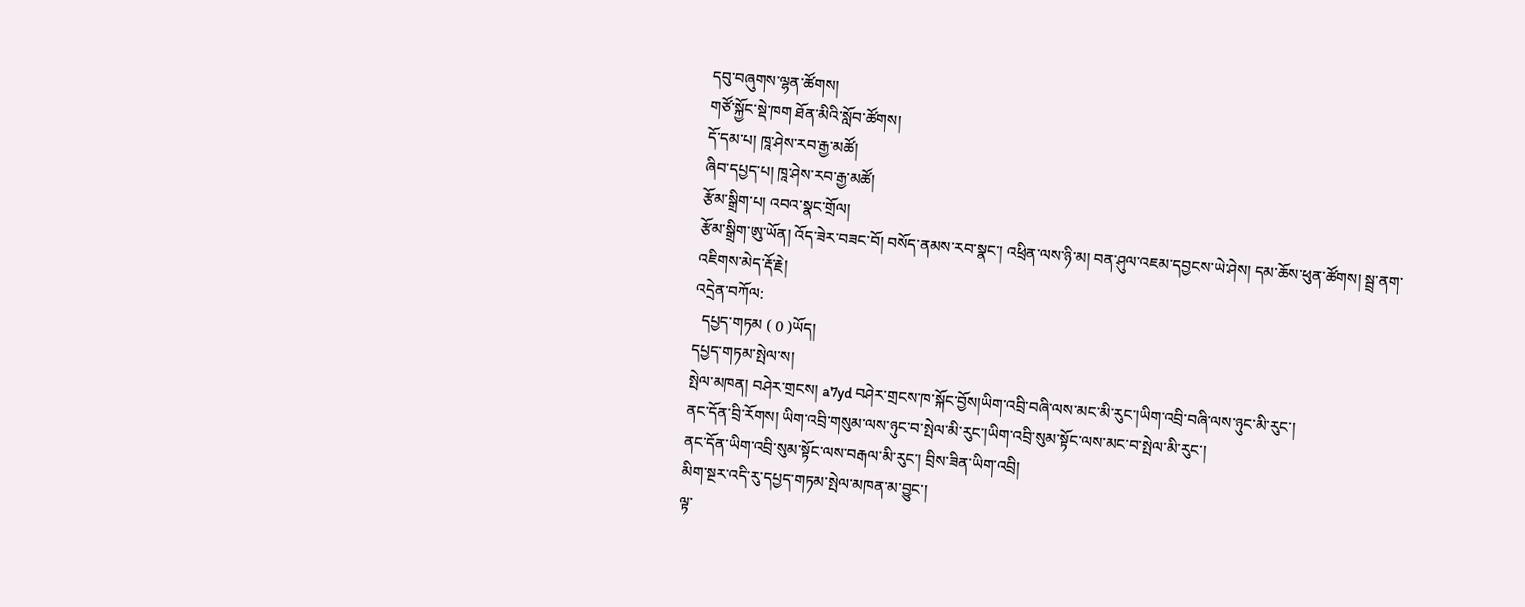དབུ་བཞུགས་ལྷན་ཚོགས།
གཙོ་སྐྱོང་སྡེ་ཁག ཐོན་མིའི་སློབ་ཚོགས།
དོ་དམ་པ། ཁཱ་ཤེས་རབ་རྒྱ་མཚོ།
ཞིབ་དཔྱད་པ། ཁཱ་ཤེས་རབ་རྒྱ་མཚོ།
རྩོམ་སྒྲིག་པ། འབའ་སྣང་གྲོལ།
རྩོམ་སྒྲིག་ཨུ་ཡོན། འོད་ཟེར་བཟང་བོ། བསོད་ནམས་རབ་སྣང་། འཕྲིན་ལས་ཉི་མ། བན་ཤུལ་འཇམ་དབྱངས་ཡེ་ཤེས། དམ་ཆོས་ཕུན་ཚོགས། སྦྲ་ནག་འཇིགས་མེད་རྡོ་རྗེ།
འདྲེན་བཀོལ:
  དཔྱད་གཏམ ( 0 )ཡོད།
དཔྱད་གཏམ་སྤེལ་ས།
སྤེལ་མཁན། བཤེར་གྲངས། a7yd བཤེར་གྲངས་ཁ་སྐོང་བྱོས།ཡིག་འབྲི་བཞི་ལས་མང་མི་རུང་།ཡིག་འབྲི་བཞི་ལས་ཉུང་མི་རུང་།
ནང་དོན་བྲི་རོགས། ཡིག་འབྲི་གསུམ་ལས་ཉུང་བ་སྤེལ་མི་རུང་།ཡིག་འབྲི་སུམ་སྟོང་ལས་མང་བ་སྤེལ་མི་རུང་།
ནང་དོན་ཡིག་འབྲི་སུམ་སྟོང་ལས་བརྒལ་མི་རུང་། བྲིས་ཟིན་ཡིག་འབྲི།
མིག་སྔར་འདི་རུ་དཔྱད་གཏམ་སྤེལ་མཁན་མ་བྱུང་།
ལྟ་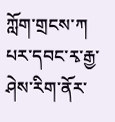ཀློག་གྲངས་ཀ
པར་དབང་རྭ་རྒྱ་ཤེས་རིག་ནོར་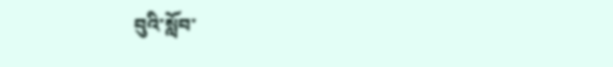བུའི་སློབ་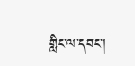གླིང་ལ་དབང་།